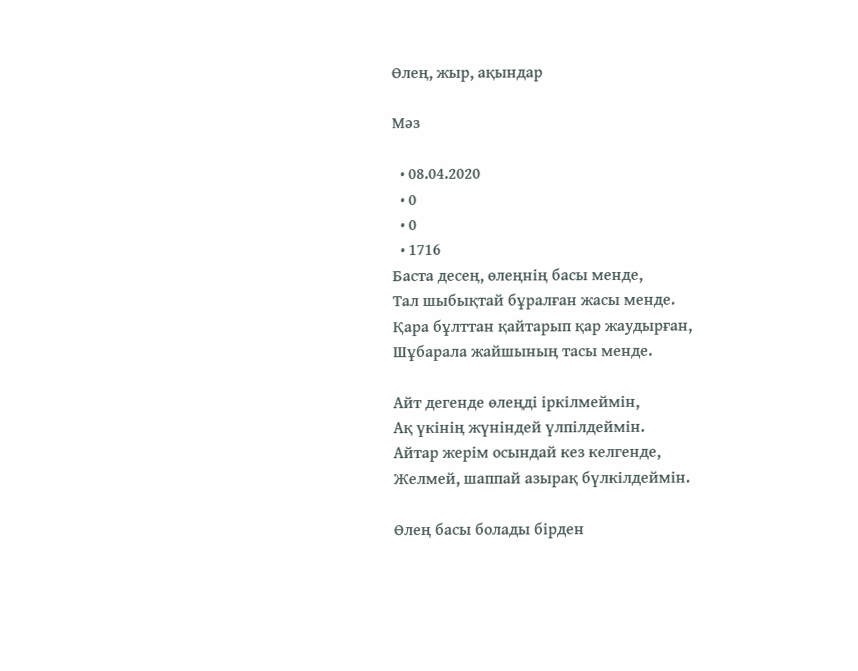Өлең, жыр, ақындар

Мәз

  • 08.04.2020
  • 0
  • 0
  • 1716
Баста десең, өлеңнің басы менде,
Тал шыбықтай бұралған жасы менде.
Қара бұлттан қайтарып қар жаудырған,
Шұбарала жайшының тасы менде.

Айт дегенде өлеңді іркілмеймін,
Ақ үкінің жүніндей үлпілдеймін.
Айтар жерім осындай кез келгенде,
Желмей, шаппай азырақ бүлкілдеймін.

Өлең басы болады бірден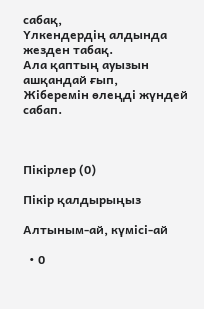сабақ,
Үлкендердің алдында жезден табақ.
Ала қаптың ауызын ашқандай ғып,
Жіберемін өлеңді жүндей сабап.



Пікірлер (0)

Пікір қалдырыңыз

Алтыным-ай, күмісі-ай

  • 0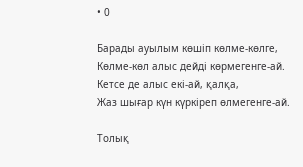• 0

Барады ауылым көшіп көлме-көлге,
Көлме-көл алыс дейді көрмегенге-ай.
Кетсе де алыс екі-ай, қалқа,
Жаз шығар күн күркіреп өлмегенге-ай.

Толық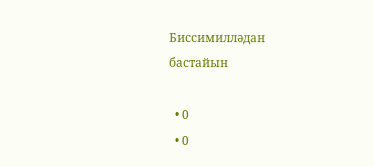Биссимилләдан бастайын

  • 0
  • 0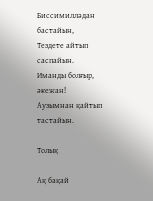Биссимилләдан бастайын,
Тездете айтып саспайын.
Иманды болғыр, әкежан!
Аузымнан қайтып тастайын.

Толық

Ақ бақай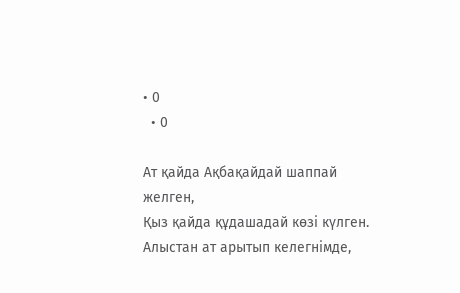• 0
  • 0

Ат қайда Ақбақайдай шаппай желген,
Қыз қайда құдашадай көзі күлген.
Алыстан ат арытып келегнімде,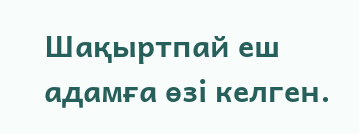Шақыртпай еш адамға өзі келген.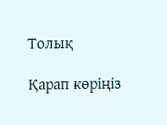Толық

Қарап көріңіз